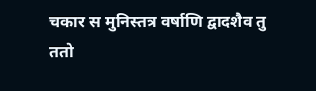चकार स मुनिस्तत्र वर्षाणि द्वादशैव तु
ततो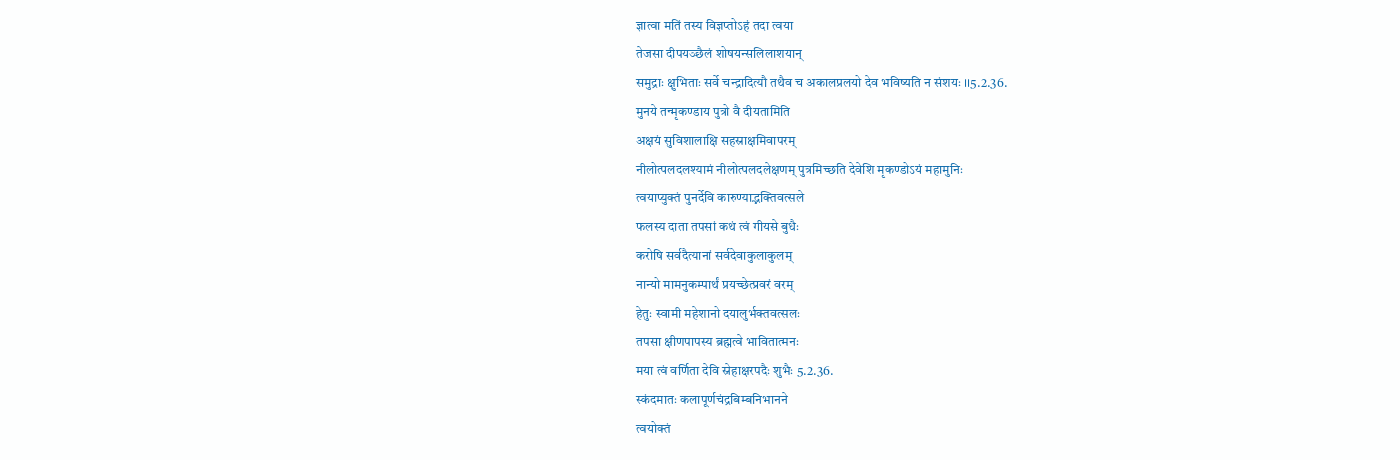ज्ञात्वा मतिं तस्य विज्ञप्तोऽहं तदा त्वया
तेजसा दीपयञ्छैलं शोषयन्सलिलाशयान्
समुद्राः क्षुभिताः सर्वे चन्द्रादित्यौ तथैव च अकालप्रलयो देव भविष्यति न संशयः ।।5.2.36.
मुनये तन्मृकण्डाय पुत्रो वै दीयतामिति
अक्षयं सुविशालाक्षि सहस्राक्षमिवापरम्
नीलोत्पलदलश्यामं नीलोत्पलदलेक्षणम् पुत्रमिच्छति देवेशि मृकण्डोऽयं महामुनिः
त्वयाप्युक्तं पुनर्देवि कारुण्याद्भक्तिवत्सले
फलस्य दाता तपसां कथं त्वं गीयसे बुधैः
करोषि सर्वदैत्यानां सर्वदेवाकुलाकुलम्
नान्यो मामनुकम्पार्थं प्रयच्छेत्प्रवरं वरम्
हेतुः स्वामी महेशानो दयालुर्भक्तवत्सलः
तपसा क्षीणपापस्य ब्रह्मत्वे भावितात्मनः
मया त्वं वर्णिता देवि स्नेहाक्षरपदैः शुभैः 5.2.36.
स्कंदमातः कलापूर्णचंद्रबिम्बनिभानने
त्वयोक्तं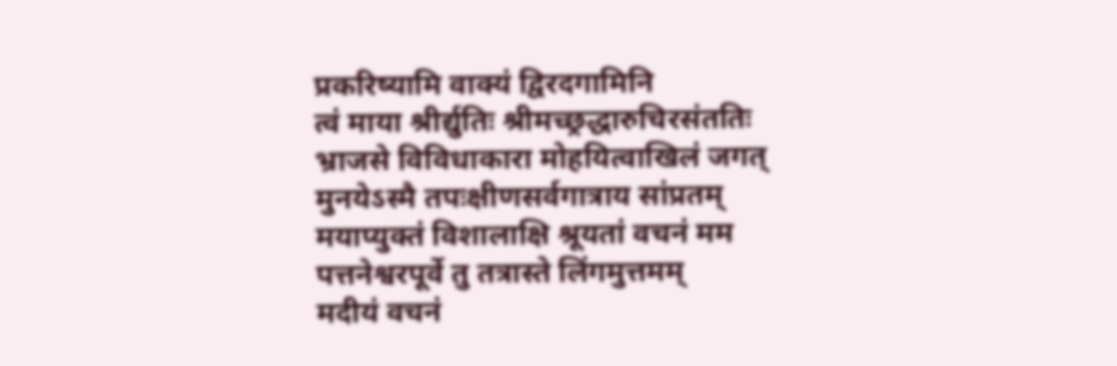प्रकरिष्यामि वाक्यं द्विरदगामिनि
त्वं माया श्रीर्द्युतिः श्रीमच्छ्रद्धारुचिरसंततिः
भ्राजसे विविधाकारा मोहयित्वाखिलं जगत्
मुनयेऽस्मै तपःक्षीणसर्वगात्राय सांप्रतम्
मयाप्युक्तं विशालाक्षि श्रूयतां वचनं मम
पत्तनेश्वरपूर्वे तु तत्रास्ते लिंगमुत्तमम्
मदीयं वचनं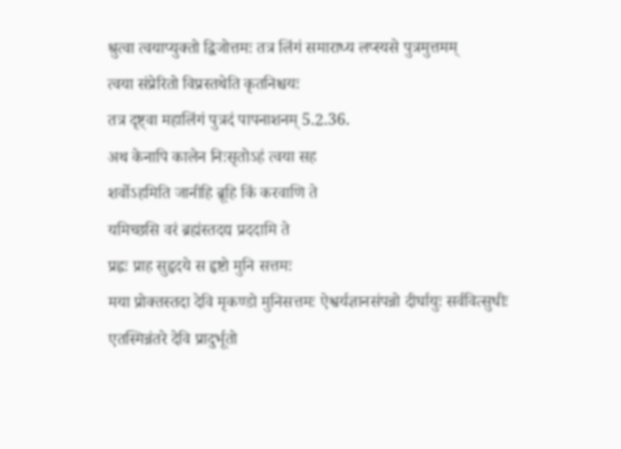श्रुत्वा त्वयाप्युक्तो द्विजोत्तमः तत्र लिंगं समाराध्य लप्स्यसे पुत्रमुत्तमम्
त्वया संप्रेरितो विप्रस्तथेति कृतनिश्चयः
तत्र दृष्ट्वा महालिंगं पुत्रदं पापनाशनम् 5.2.36.
अथ केनापि कालेन निःसृतोऽहं त्वया सह
शर्वोऽहमिति जानीहि ब्रूहि किं करवाणि ते
यमिच्छसि वरं ब्रह्मंस्तदद्य प्रददामि ते
प्रह्वः प्राह सुहृदये स हृष्टो मुनि सत्तमः
मया प्रोक्तस्तदा देवि मृकण्डो मुनिसत्तमः ऐश्वर्यज्ञानसंपन्नो दीर्घायुः सर्ववित्सुधीः
एतस्मिन्नंतरे देवि प्रादुर्भूतो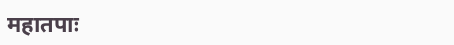महातपाः